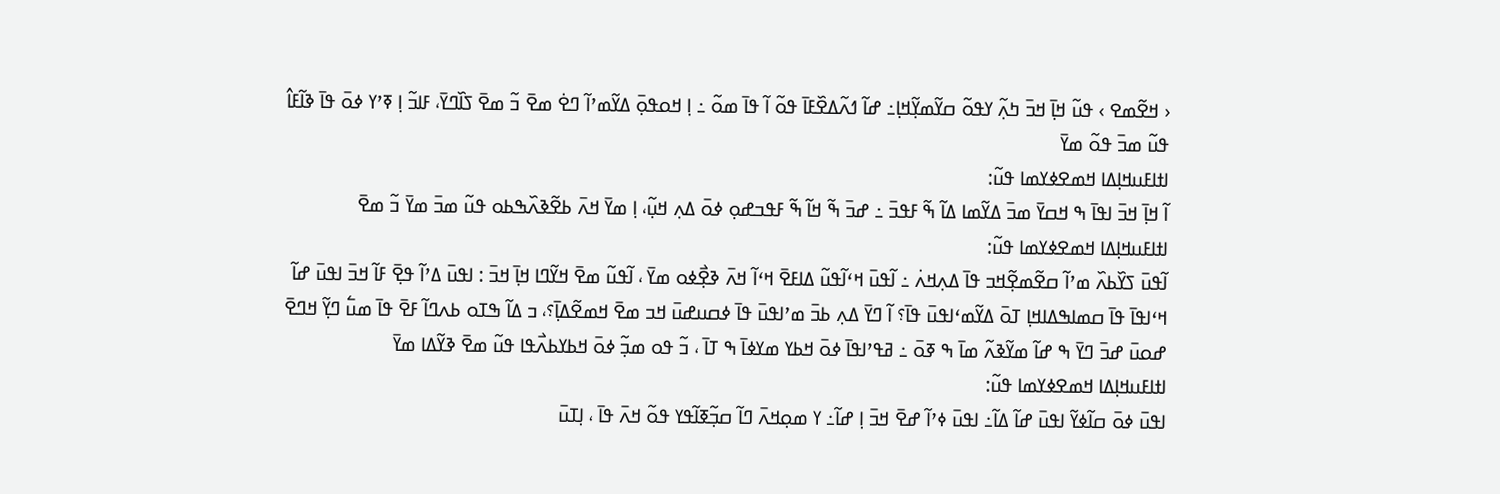‹ ߞߐ߬ߘߐ › ߟߎ߬ ߞߊ߲߫ ߞߏ߫ ߤߍ߲߬ ߌߟߋ߬ ߛߌ߬ߘߌ߲߬ߞߊ߲߸ ߝߊ߬ ߗߍ߬ߡߐ߰ߓߊ߫ ߟߋ߬ ߊ߬ ߟߊ߫ ߘߋ߬ ߸ ߊ߲ ߞߋߟߋ߲߫ ߡߌ߬ߘߴߊ߬ ߣߐ߭ ߘߐ߫ ߏ߬ ߘߐ߫ ߖߊ߰ߣߌ߫، ߓߊߏ߬ ߊ߲ ߧߴߌ ߦߋ߫ ߟߊ߫ ߢߊ߬ߓߊ߮ ߟߎ߬ ߘߏ߫ ߟߋ߬ ߘߌ߫
ߊߙߊߓߎߞߊ߲ߡߊ ߞߘߐߦߌߘߊ ߟߎ߬:
ߊ߬ ߞߊ߲߫ ߞߏ߫ ߊߟߊ߫ ߒ ߞߛߌ߫ ߘߏ߫ ߡߌ߬ߘߊ ߡߊ߬ ߒ߬ ߓߟߏ߫ ߸ ߝߏ߫ ߒ߬ ߞߊ߬ ߒ߬ ߓߟߏߝߋ߲ ߦߋ߫ ߡߍ߲ ߞߎ߲߬، ߊ߲ ߘߌ߫ ߞߍ߫ ߕߐ߬ߢߍ߰ߒߕߋ ߟߎ߬ ߘߏ߫ ߘߌ߫ ߏ߬ ߘߐ߫
ߊߙߊߓߎߞߊ߲ߡߊ ߞߘߐߦߌߘߊ ߟߎ߬:
ߊ߬ߟߎ߫ ߖߌ߰ߕߍ߰ ߘߴߊ߬ ߛߐ߬ߘߐ߲߬ߞߏ ߟߊ߫ ߡߍ߲ߞߍ߭ ߸ ߊ߬ߟߎ߫ ߞߵߊ߬ߟߎ߬ ߡߊߓߐ߫ ߞߵߊ߬ ߞߍ߫ ߢߐ߲߯ߦߋ ߘߌ߫ ، ߊ߬ߟߎ߬ ߘߐ߫ ߞߌ߬ߣߊ ߞߊ߲߫ ߞߏ߫ : ߊߟߎ߫ ߡߴߊ߬ ߟߐ߲߫ ߓߊ߬ ߞߏ߫ ߊߟߎ߫ ߝߊ߬ ߞߵߊߟߊ߫ ߟߊ߫ ߛߘߊߒߡߊߞߊ߲ ߠߋ߫ ߡߌ߬ߘߵߊߟߎ߫ ߟߊ߫؟ ߊ߬ ߣߌ߫ ߡߍ߲ ߕߏ߫ ߘߴߊߟߎ߫ ߟߊ߫ ߦߛߎߝߎ߫ ߞߏ ߘߐ߫ ߞߘߐ߬ߡߊ߲߫؟، ߏ ߡߊ߬ ߒߠߋ ߕߍߣߊ߬ ߓߐ߫ ߟߊ߫ ߘߎ߱ ߣߌ߲߬ ߞߣߐ߫ ߝߋߎ߫ ߝߏ߫ ߣߌ߫ ߒ ߝߊ߬ ߘߌ߬ߢߍ߬ ߘߊ߫ ߒ ߧߋ߫ ߸ ߥߟߴߊߟߊ߫ ߦߋ߫ ߞߕߌ ߘߌߦߊ߫ ߒ ߠߊ߫ ، ߏ߬ ߟߋ ߘߏ߲߬ ߦߋ߫ ߞߕߌߕߍ߯ߟߊ ߟߎ߬ ߘߐ߫ ߢߌ߬ߡߊ ߘߌ߫
ߊߙߊߓߎߞߊ߲ߡߊ ߞߘߐߦߌߘߊ ߟߎ߬:
ߊߟߎ߫ ߦߋ߫ ߛߊ߬ߦߌ߬ ߊߟߎ߫ ߝߊ߬ ߡߊ߬߸ ߊߟߎ߫ ߦߴߊ߬ ߝߐ߫ ߞߏ߫ ߊ߲ ߝߊ߬߸ ߌ ߘߋ߲ߞߍ߫ ߣߊ߬ ߛߏ߲߬ߧߊ߬ߟߌ ߟߋ߬ ߞߍ߫ ߟߊ߫ ، ߊ߲ߠߎ߫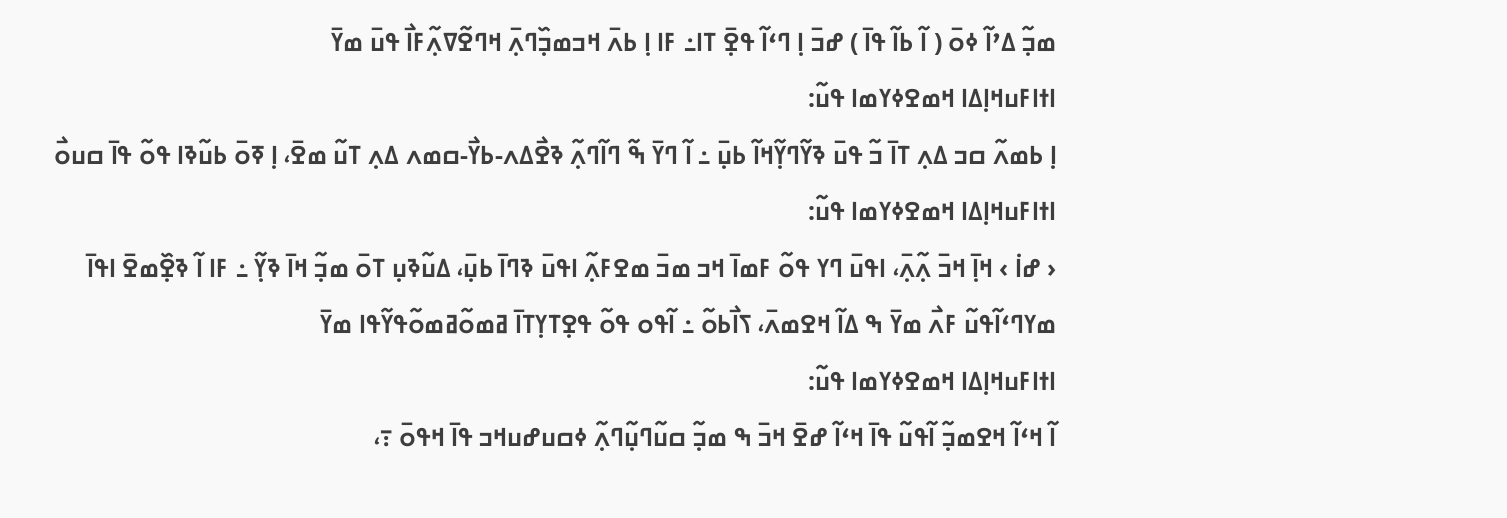ߘߏ߲߬ ߡߴߊ߬ ߦߋ߫ ( ߊ߬ ߕߊ߬ ߟߊ߫ ) ߝߏ߫ ߊ߲ ߣߵߊ߬ ߟߐ߲߫ ߠߊ߸ ߓߊ ߊ߲ ߕߍ߫ ߞߏߘߏ߲߰ߣߍ߲߫ ߞߣߐ߬ߜߍ߲߬ߓߊ߯ ߟߎ߫ ߘߌ߫
ߊߙߊߓߎߞߊ߲ߡߊ ߞߘߐߦߌߘߊ ߟߎ߬:
ߊ߲ ߕߘߍ߬ ߛߏ ߡߍ߲ ߠߊ߫ ߏ߬ ߟߎ߫ ߢߌ߬ߣߌ߲߬ߞߊ߬ ߕߎ߲߫ ߸ ߊ߬ ߣߌ߫ ߒ߬ ߣߊ߬ߣߍ߲߬ ߢߐ߯ߡߍ-ߕߌ߯-ߛߘߍ ߡߍ߲ ߠߎ߬ ߘߐ߫، ߊ߲ ߧߋ߫ ߕߎ߬ߢߊ ߟߋ߬ ߟߊ߫ ߛߎߋ߯
ߊߙߊߓߎߞߊ߲ߡߊ ߞߘߐߦߌߘߊ ߟߎ߬:
‹ ߝߊ߭ › ߞߊ߲߫ ߞߏ߫ ߍ߲߬ߍ߲߫، ߊߟߎ߫ ߣߌ ߟߋ߬ ߓߘߊ߫ ߞߏ ߘߏ߫ ߘߐߓߍ߲߬ ߊߟߎ߫ ߢߣߊ߫ ߕߎ߲߫، ߡߎ߬ߢߎ߲ ߠߋ߫ ߘߏ߲߬ ߞߊ߫ ߢߌ߲߬ ߸ ߓߊ ߊ߬ ߢߐ߲߰ߘߐ߫ ߊߟߊ߫ ߘߌߣߵߊ߬ߟߎ߬ ߓߍ߯ ߘߌ߫ ߒ ߡߊ߬ ߞߐߘߍ߫، ߖߊ߯ߕߋ߬ ߸ ߊ߬ߟߋ ߟߋ߬ ߟߐ߲ߠߌ߲ߠߊ߫ ߥߘߋ߬ߥߘߋ߬ߟߌ߬ߟߊ ߘߌ߫
ߊߙߊߓߎߞߊ߲ߡߊ ߞߘߐߦߌߘߊ ߟߎ߬:
ߊ߬ ߞߵߊ߬ ߞߐߘߏ߲߬ ߊ߬ߟߎ߬ ߟߊ߫ ߞߵߊ߬ ߝߐ߫ ߞߏ߫ ߒ ߘߏ߲߬ ߛߎ߬ߣߎ߲߬ߣߍ߲߬ ߦߛߎߝߎߞߏ ߟߊ߫ ߞߟߋ߫ ߹،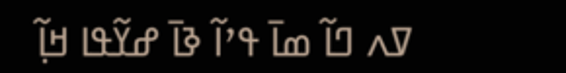ߜߍ ߣߊ߬ ߘߊ߫ ߟߴߊ߬ ߢߊ߫ ߝߌ߬ߟߊ ߞߊ߲߬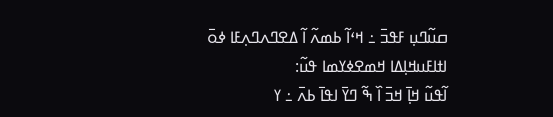ߛߎ߬ߣߎ߲ ߓߟߏ߫ ߸ ߞߵߊ߬ ߕߘߍ߬ ߊ߬ ߡߐߣߍߣߍ߲ߓߊ ߦߋ߫
ߊߙߊߓߎߞߊ߲ߡߊ ߞߘߐߦߌߘߊ ߟߎ߬:
ߊ߬ߟߎ߬ ߞߊ߲߫ ߞߏ߫ ߊ߰ ߒ߬ ߣߌ߫ ߊߟߊ߫ ߕߍ߫ ߸ ߌ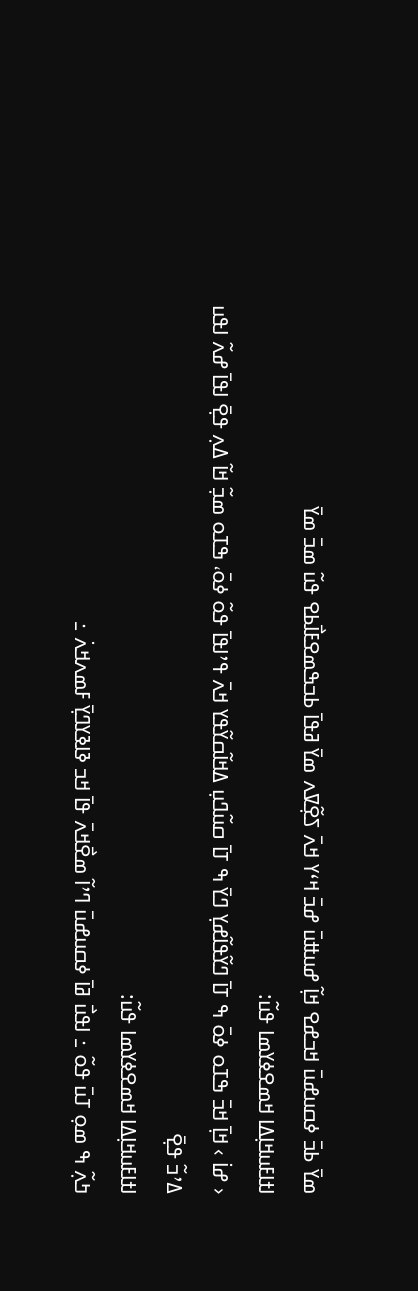ߘߌ߫ ߕߏ߫ ߦߛߎߝߎ߫ ߞߏߝߐ ߞߊ߲߬ ߝߎߚߎ߫ ߝߏ߫ ߞߵߌ ߞߍ߫ ߖߐ߲߬ߜߍ ߘߌ߫ ߥߟߊ߫ ߕߏߒߘߐߓߊ߯ߕߐ ߟߎ߬ ߘߏ߫ ߘߌ߫
ߊߙߊߓߎߞߊ߲ߡߊ ߞߘߐߦߌߘߊ ߟߎ߬:
‹ ߝߊ߭ › ߞߊ߲߫ ߞߏ߫ ߒߠߋ ߦߋ߫ ߒ ߠߊ߫ ߣߌ߬ߟߊ߬ߝߌ߲ ߣߌ߫ ߒ ߠߊ߫ ߛߎ߬ߣߎ߲ ߡߞߊ߬ߛߌ߬ߟߌ ߞߍ߫ ߟߴߊߟߊ߫ ߟߋ߬ ߦߋ߫، ߒߠߋ ߘߏ߲߬ ߞߊ߬ ߡߍ߲ ߟߐ߲߫ ߊߟߊ߫ ߝߍ߬ ߊߟߎ ߡߴߏ߬ ߟߐ߲߫
ߊߙߊߓߎߞߊ߲ߡߊ ߞߘߐߦߌߘߊ ߟߎ߬:
ߤߍ߲߬ ߒ ߘߋ߲ ߠߎ߫ ߟߋ߬ ߸ ߊߟߎ߯ ߥߊ߫ ߦߛߎߝߎ߫ ߣߴߊ߬ ߘߐ߯ߞߍ߫ ߟߊ߫ ߞߏ ߢߊߢߌߣߌ߲߫ ߓߘߍߞߍ߭ ߸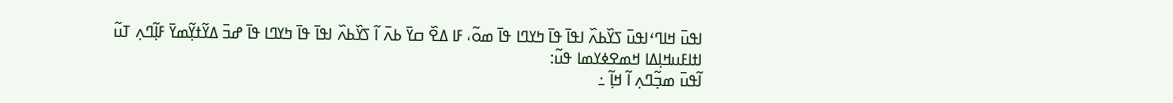ߊߟߎ߫ ߞߊߣߵߊߟߎ߫ ߖߌ߰ߕߍ߰ ߊߟߊ߫ ߟߊ߫ ߤߌߣߊ ߟߊ߫ ߘߋ߬، ߓߊ ߡߐ߰ ߛߌ߫ ߕߍ߫ ߊ߬ ߖߌ߰ߕߍ߰ ߊߟߊ߫ ߟߊ߫ ߤߌߣߊ ߟߊ߫ ߝߏ߫ ߡߌ߬ߙߌ߲߬ߘߌ߫ ߓߊ߲߬ߣߍ߲ ߠߎ߬
ߊߙߊߓߎߞߊ߲ߡߊ ߞߘߐߦߌߘߊ ߟߎ߬:
ߊ߬ߟߎ߫ ߘߏ߲߬ߣߍ߲ ߊ߬ ߞߊ߲߬ ߸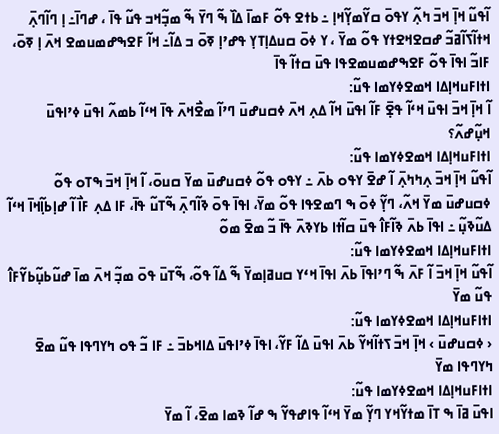ߊ߬ߟߎ߬ ߞߊ߲߫ ߞߏ߫ ߤߍ߲߬ ߌߟߋ߫ ߛߌ߬ߘߌ߲߬ߞߊ߲ ߸ ߕߙߐ ߟߋ߬ ߓߘߊ߫ ߡߊ߰ ߒ߬ ߣߌ߫ ߒ߬ ߘߏ߲߬ߞߏ ߟߎ߬ ߟߊ߫ ، ߝߣߊ߫߸ ߊ߲ ߣߊ߬ߣߍ߲߫ ߞߙߊ߬ߖߊ߬ߥߏ߬ ߝߛߐߞߐߙߌ ߟߋ߬ ߘߌ߫ ، ߌ ߦߋ߫ ߛߎߡߊ߲ߠߌ߲ ߟߝߴߊ߲ ߧߋ߫ ߏ ߡߊ߬߸ ߞߊ߬ ߓߐߒߝߘߎߘߐ ߞߍ߫ ߊ߲ ߧߋ߫، ߓߊߏ߬ ߊߟߊ߫ ߟߋ߬ ߓߐߒߝߘߎߘߐߟߊ ߟߎ߫ ߛߙߊ߬ ߟߊ߫
ߊߙߊߓߎߞߊ߲ߡߊ ߞߘߐߦߌߘߊ ߟߎ߬:
ߊ߬ ߞߊ߲߫ ߞߏ߫ ߊߟߎ߫ ߞߵߊ߬ ߟߐ߲߫ ߓߊ߬ ߊߟߎ߫ ߞߊ߬ ߡߍ߲ ߞߍ߫ ߦߛߎߝߎ߫ ߣߴߊ߬ ߘߐ߯ߞߍ߫ ߟߊ߫ ߞߵߊ߬ ߕߘߍ߬ ߊߟߎ߫ ߦߴߊߟߎ߫ ߞߎ߲߬ߝߍ߬؟
ߊߙߊߓߎߞߊ߲ߡߊ ߞߘߐߦߌߘߊ ߟߎ߬:
ߊ߬ߟߎ߬ ߞߊ߲߫ ߞߏ߫ ߍ߲ߤߤߍ߲߫ ߊ߬ ߝߐ߫ ߌߟߋ ߕߍ߫ ߸ ߌߟߋ ߟߋ߬ ߦߛߎߝߎ߫ ߘߌ߫ ߛߎߋ߫، ߊ߬ ߞߊ߲߫ ߞߏ߫ ߒߠߋ ߟߋ߬ ߦߛߎߝߎ߫ ߘߌ߫ ߞߍ߬، ߣߌ߲߬ ߦߋ߫ ߒ ߣߘߐߟߊ ߟߋ߬ ߘߌ߫، ߊߟߊ߫ ߟߋ߫ ߢߊ߬ߣߍ߲߫ ߒ߬ߠߎ߬ ߟߊ߫، ߓߊ ߡߍ߲ ߓߊ߯ ߊ߬ ߝߊ߲ߕߊ߲߬ߞߊ߫ ߞߵߊ߬ ߡߎ߬ߢߎ߲߬ ߸ ߊߟߊ߫ ߕߍ߫ ߢߊ߬ߓߊ߮ ߟߎ߫ ߛߊ߬ߙߊ ߕߌߢߍ߫ ߟߊ߫ ߏ߬ ߘߐ߫ ߘߋ߬
ߊߙߊߓߎߞߊ߲ߡߊ ߞߘߐߦߌߘߊ ߟߎ߬:
ߊ߬ߟߎ߬ ߞߊ߲߫ ߞߏ߫ ߊ߬ ߓߍ߫ ߒ߬ ߣߴߊߟߊ߫ ߕߍ߫ ߊߟߊ߫ ߞߵߌ ߛߎߥߊ߲ߘߌ߫ ߒ߬ ߡߊ߬ ߟߋ߬، ߒ߬ߠߎ߫ ߟߋ߫ ߘߏ߲߬ ߞߍ߫ ߘߊ߫ ߝߎ߬ߕߎ߲߬ߕߌ߬ߓߊ߮ ߟߎ߬ ߘߌ߫
ߊߙߊߓߎߞߊ߲ߡߊ ߞߘߐߦߌߘߊ ߟߎ߬:
‹ ߦߛߎߝߎ߫ › ߞߊ߲߫ ߞߏ߫ ߖߙߊ߬ߞߌ߬ ߕߍ߫ ߊߟߎ߫ ߡߊ߬ ߓߌ߬، ߊߟߊ߫ ߦߴߊߟߎ߫ ߡߊߞߕߏ߫ ߸ ߓߊ ߏ߬ ߟߋ ߤߌߣߟߊ ߟߎ߬ ߘߐ߫ ߤߌߣߟߊ ߘߌ߫
ߊߙߊߓߎߞߊ߲ߡߊ ߞߘߐߦߌߘߊ ߟߎ߬:
ߊߟߎ߫ ߥߊ߫ ߒ ߠߊ߫ ߘߙߌ߬ߞߌ ߣߌ߲߬ ߘߌ߫ ߞߵߊ߬ ߟߊߝߟߌ߬ ߒ ߝߊ߬ ߢߘߊ ߘߐ߫، ߊ߬ ߘߌ߫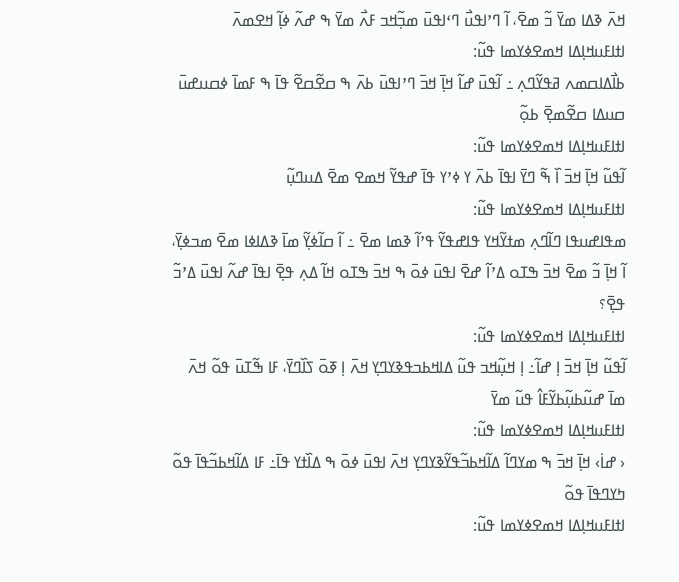ߞߍ߫ ߢߡߊ ߘߌ߫ ߏ߬ ߘߐ߫، ߊ߬ ߣߴߊߟߎ߯ ߣߵߊߟߎ߫ ߘߏ߲߬ߞߏ ߓߍ߯ ߘߌ߫ ߒ ߝߍ߬ ߦߊ߲߬ ߞߐߘߍ߫
ߊߙߊߓߎߞߊ߲ߡߊ ߞߘߐߦߌߘߊ ߟߎ߬:
ߕߊ߯ߡߊߛߘߍ ߥߟߌ߬ߣߍ߲ ߸ ߊ߬ߟߎ߫ ߝߊ߬ ߞߊ߲߫ ߞߏ߫ ߣߴߊߟߎ߫ ߕߍ߫ ߒ ߛߐ߬ߛߐ߬ ߟߊ߫ ߒ ߓߘߊ߫ ߦߛߎߝߎ߫ ߛߎߡߊ ߛߐ߬ߘߐ߲߫ ߕߋ߲߬
ߊߙߊߓߎߞߊ߲ߡߊ ߞߘߐߦߌߘߊ ߟߎ߬:
ߊ߬ߟߎ߬ ߞߊ߲߫ ߞߏ߫ ߊ߰ ߒ߬ ߣߌ߫ ߊߟߊ߫ ߕߍ߫ ߌ ߦߴߌ ߟߊ߫ ߝߟߌ߬ ߞߘߐ ߘߐ߫ ߡߎߣߎ߲߬
ߊߙߊߓߎߞߊ߲ߡߊ ߞߘߐߦߌߘߊ ߟߎ߬:
ߘߟߊߝߎߟߊ ߣߊ߬ߣߍ߲ ߘߙߌ߬ߞߌ ߟߊߝߟߌ߬ ߟߴߊ߬ ߢߘߊ ߘߐ߫ ߸ ߊ߬ ߛߊ߬ߦߌ߲߬ ߘߊ߫ ߢߡߊߦߊ ߘߐ߫ ߘߏߦߌ߲߫، ߊ߬ ߞߊ߲߫ ߏ߬ ߘߐ߫ ߞߏ߫ ߒߠߋ ߡߴߊ߬ ߝߐ߫ ߊߟߎ߫ ߦߋ߫ ߒ ߞߏ߫ ߒߠߋ ߞߊ߬ ߡߍ߲ ߟߐ߲߫ ߊߟߊ߫ ߝߍ߬ ߊߟߎ߫ ߡߴߏ߬ ߟߐ߲߫؟
ߊߙߊߓߎߞߊ߲ߡߊ ߞߘߐߦߌߘߊ ߟߎ߬:
ߊ߬ߟߎ߬ ߞߊ߲߫ ߞߏ߫ ߊ߲ ߝߊ߬߸ ߊ߲ ߞߎ߲߬ߞߏ ߟߎ߬ ߡߊߞߕߏߟߢߌߣߌ߲ ߞߍ߫ ߊ߲ ߧߋ߫ ߖߊ߰ߣߌ߫، ߓߊ ߒ߬ߠߎ߫ ߟߋ߬ ߞߍ߫ ߘߊ߫ ߝߎ߬ߕߎ߲߬ߕߌ߬ߓߊ߮ ߟߎ߬ ߘߌ߫
ߊߙߊߓߎߞߊ߲ߡߊ ߞߘߐߦߌߘߊ ߟߎ߬:
‹ ߝߊ߭› ߞߊ߲߫ ߞߏ߫ ߒ ߘߌߣߊ߬ ߡߊ߬ߞߕߏ߬ߟߌ߬ߢߌߣߌ߲ ߞߍ߫ ߊߟߎ߫ ߦߋ߫ ߒ ߡߊ߰ߙߌ ߟߊ߫߸ ߓߊ ߡߊ߬ߞߕߏ߬ߟߊ߫ ߟߋ߬ ߤߌߣߟߊ߫ ߟߋ߬
ߊߙߊߓߎߞߊ߲ߡߊ ߞߘߐߦߌߘߊ ߟߎ߬: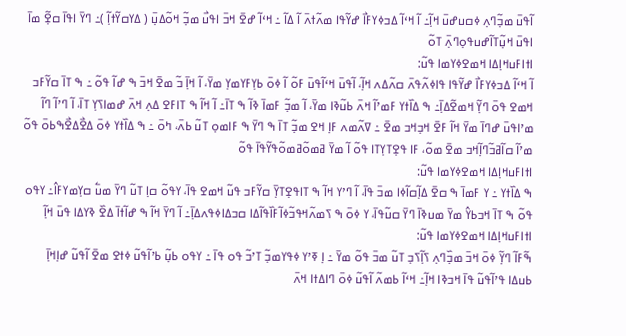ߊ߬ߟߎ߫ ߘߏ߲߬ߣߍ߲ ߦߛߎߝߎ߫ ߞߊ߲߬߸ ߊ߬ ߞߵߊ߬ ߡߏߦߌߓߊ߯ ߝߌ߬ߟߊ ߘߍ߬ߙߍ߫ ߊ߬ ߡߊ߬ ߸ ߞߵߊ߬ ߝߐ߫ ߞߏ߫ ߊߟߎ߯ ߘߏ߲߬ ߞߋ߬ߡߎ߲߫ ( ߡߌߛߌ߬ߙߊ߲߬ )߸ ߣߌ߫ ߊߟߊ߫ ߛߐ߲߬ ߘߊ߫ ߊߟߎ߫ ߞߎ߲߬ߠߊ߬ߝߎߟߋ߲ߣߍ߲߫ ߠߋ߬
ߊߙߊߓߎߞߊ߲ߡߊ ߞߘߐߦߌߘߊ ߟߎ߬:
ߊ߬ ߞߵߊ߬ ߡߏߦߌߓߊ߯ ߝߌ߬ߟߊ ߟߊߦߍ߬ߟߍ߫ ߛߍ߬ߡߍ ߞߊ߲߬، ߊ߬ߟߎ߫ ߞߵߊ߬ߟߎ߫ ߓߋ߬ ߊ߬ ߦߋ߫ ߕߌ߲ߓߌߘߌ߲ ߘߌ߫، ߊ߬ ߞߊ߲߫ ߏ߬ ߘߐ߫ ߞߏ߫ ߒ ߝߊ߬ ߟߋ߬ ߸ ߒ ߠߊ߫ ߛߌ߬ߓߏ ߞߘߐ ߟߋ߫ ߣߌ߲߬ ߞߘߐ߬ߡߊ߲߫߸ ߒ ߡߊ߰ߙߌ ߓߘߴߊ߬ ߞߍ߫ ߕߎ߬ߢߊ ߘߌ߫، ߊ߬ ߘߏ߲߬ ߓߘߊ߫ ߢߊ߬ ߒ ߠߊ߫߸ ߊ߬ ߞߊ߬ ߒ ߠߊߓߐ ߡߍ߲ ߞߍ߫ ߝߘߊߖߌ߲ ߠߊ߫، ߊ߬ ߣߴߊ߬ ߣߊ߬ ߘߴߊߟߎ߫ ߝߣߊ߫ ߘߌ߫ ߞߊ߬ ߓߐ߫ ߞߏ߲ߞߏ ߘߐ߫ ߸ ߜߍ߬ߘߍ ߓߊ߲ ߞߐ ߘߏ߲߬ ߠߊ߫ ߒ ߣߌ߫ ߒ ߓߊߘߋ߲ ߠߎ߬ ߕߍ߫، ߤߋ߫ ߸ ߒ ߡߊ߰ߙߌ ߦߋ߫ ߡߐ߯ߡߐ߯ߒߕߋ߫ ߟߋ߬ ߘߴߊ߬ ߛߊ߬ߥߏ߬ߣߊ߲߬ߞߏ ߘߐ߫ ߘߋ߬، ߓߊ ߟߐ߲ߠߌ߲ߠߊ ߟߋ߬ ߊ߬ ߘߌ߫ ߥߘߋ߬ߥߘߋ߬ߟߌ߬ߟߊ߫ ߟߋ߬
ߊߙߊߓߎߞߊ߲ߡߊ ߞߘߐߦߌߘߊ ߟߎ߬:
ߒ ߡߊ߰ߙߌ ߸ ߌ ߓߘߊ߫ ߒ ߛߐ߫ ߡߊ߲߬ߛߊ߬ߦߊ ߘߏ߫ ߟߊ߫، ߊ߬ ߣߴߌ ߞߊ߬ ߒ ߠߊߟߐ߲ߠߌ߲߫ ߛߌ߬ߓߏ ߟߎ߬ ߞߘߐ ߟߊ߫، ߌߟߋ߬ ߛߊ߲ ߠߎ߬ ߣߌ߫ ߘߎ߱ ߛߌ߲ߘߌߓߊ߮߸ ߌߟߋ ߟߋ߬ ߒ ߠߊ߫ ߞߏߕߌ߮ ߘߌ߫ ߘߎߢߊ߫ ߣߌ߫ ߛߎ߬ߟߊ߫، ߌ ߦߋ߫ ߒ ߖߘߍ߬ߞߟߏ߬ߦߊ߬ߓߊ߰ߟߊ߬ߡߊ ߛߏߡߊߦߟߍߡߊ߲߫߸ ߊ߬ ߣߌ߫ ߞߊ߬ ߒ ߝߊ߬ߙߊ߫ ߡߐ߰ ߢߌߡߊ ߟߎ߫ ߞߊ߲߬
ߊߙߊߓߎߞߊ߲ߡߊ ߞߘߐߦߌߘߊ ߟߎ߬:
ߒ߬ߓߊ߬ ߣߌ߲߬ ߦߋ߫ ߞߏ߫ ߘߏ߲߰ߣߍ߲ ߖߊ߲߬ߖߏ߲ ߠߎ߬ ߘߏ߫ ߟߋ߬ ߘߌ߫ ߸ ߊ߲ ߧߴߌ ߦߟߌߘߏ߲߬ ߠߴߏ߬ ߟߋ ߟߊ߫ ߸ ߌߟߋ ߕߎ߲߬ ߕߴߊ߬ߟߎ߬ ߦߙߐ ߘߐ߫ ߊ߬ߟߎ߬ ߝߊ߲ߞߊ߲߫ ߕߎߡߊ ߟߴߊ߬ߟߎ߬ ߟߊ߫ ߞߏߢߊ ߞߊ߲߬߸ ߞߵߊ߬ ߕߘߍ߬ ߊ߬ߟߎ߬ ߦߋ߫ ߣߊߡߙߊ ߞߍ߫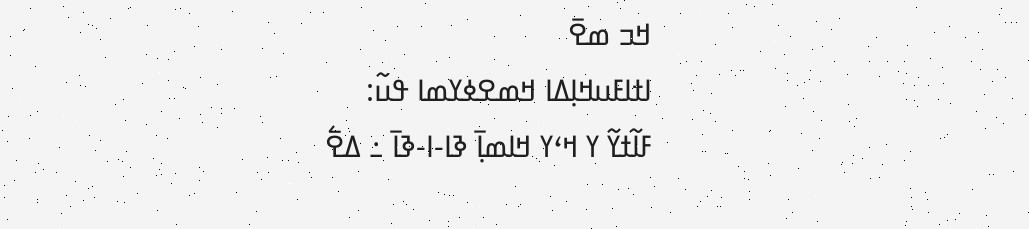ߞߏ ߘߐ߫
ߊߙߊߓߎߞߊ߲ߡߊ ߞߘߐߦߌߘߊ ߟߎ߬:
ߓߊ߬ߙߌ߬ ߌ ߞߵߌ ߞߊߘߊ߲߫ ߢߊ-ߊ-ߢߊ߫ ߸ ߡߐ߱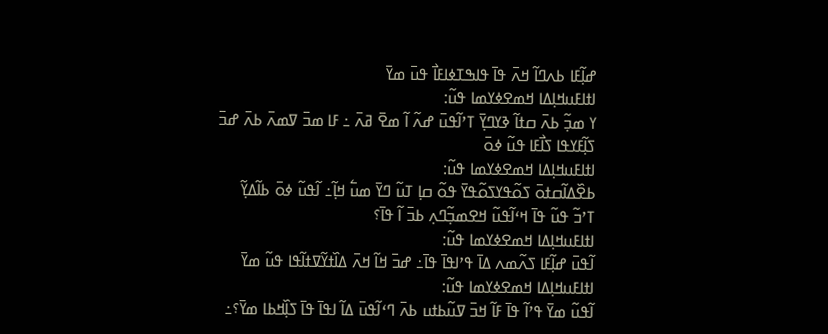ߝߊ߲߬ߓߊ ߕߍߣߊ߬ ߞߍ߫ ߟߊ߫ ߟߊߒߠߦߊߓߊ߯ ߟߎ߫ ߘߌ߫
ߊߙߊߓߎߞߊ߲ߡߊ ߞߘߐߦߌߘߊ ߟߎ߬:
ߌ ߘߏ߲߬ ߕߍ߫ ߛߙߊ߬ ߢߌߣߌ߲߫ ߠߴߊ߬ߟߎ߫ ߝߍ߬ ߊ߬ ߘߐ߫ ߥߍ߫ ߸ ߓߊ ߘߏ߫ ߜߘߍ߫ ߕߍ߫ ߝߏ߫ ߖߊ߲߬ߓߌߟߊ ߖߊ߯ߓߊ ߟߎ߬ ߦߋ߫
ߊߙߊߓߎߞߊ߲ߡߊ ߞߘߐߦߌߘߊ ߟߎ߬:
ߕߐ߰ߡߊ߬ߛߙߋ߫ ߖߋ߬ߟߌߖߋ߬ߟߌ߫ ߟߋ߬ ߛߊ߲ ߠߎ߬ ߣߌ߫ ߘߎ߱ ߞߊ߲߬߸ ߊ߬ߟߎ߬ ߦߋ߫ ߕߊ߬ߡߌ߲߬ ߠߴߏ߬ ߟߎ߬ ߟߊ߫ ߞߵߊ߬ߟߎ߬ ߞߐߘߏ߲߬ߣߍ߲ ߕߏ߫ ߊ߬ ߟߊ߫؟
ߊߙߊߓߎߞߊ߲ߡߊ ߞߘߐߦߌߘߊ ߟߎ߬:
ߊ߬ߟߎ߫ ߝߊ߲߬ߓߊ ߖߍ߬ߘߍ ߡߊ߫ ߟߴߊߟߊ߫ ߟߊ߫߸ ߝߏ߫ ߞߊ߬ ߞߍ߫ ߡߊ߰ߙߌ߬ߜߙߊ߬ߟߊ ߟߎ߬ ߘߌ߫
ߊߙߊߓߎߞߊ߲ߡߊ ߞߘߐߦߌߘߊ ߟߎ߬:
ߊ߬ߟߎ߬ ߘߌ߫ ߟߴߊ߬ ߟߊ߫ ߓߊ߬ ߞߏ߫ ߜߎ߬ߕߙߎ ߕߍ߫ ߣߵߊ߬ߟߎ߫ ߡߊ߬ ߊߟߊ߫ ߟߊ߫ ߖߊ߲߰ߞߕߊ ߘߌ߫؟߸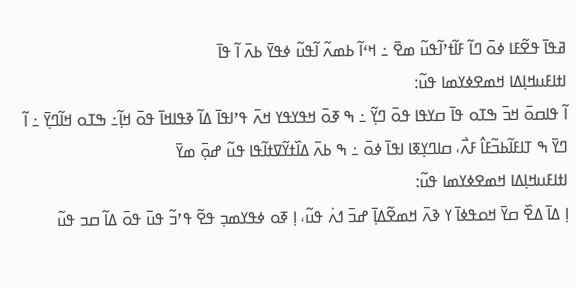ߥߟߊ߫ ߟߐ߬ߓߊ ߦߋ߫ ߣߊ߬ ߓߊ߬ߙߴߊ߬ߟߎ߬ ߘߐ߫ ߸ ߞߵߊ߬ ߕߘߍ߬ ߊ߬ߟߎ߬ ߦߟߌ߫ ߕߍ߫ ߊ߬ ߟߊ߫
ߊߙߊߓߎߞߊ߲ߡߊ ߞߘߐߦߌߘߊ ߟߎ߬:
ߊ߬ ߟߊߛߋ߫ ߞߏ߫ ߒߠߋ ߟߊ߫ ߛߌߟߊ ߟߋ߫ ߣߌ߲߬ ߸ ߒ ߧߋ߫ ߞߟߌߟߌ ߞߍ߫ ߟߴߊߟߊ߫ ߡߊ߬ ߢߟߊߞߊ߫ ߟߋ߫ ߞߊ߲߬߸ ߒߠߋ ߞߊ߬ߣߌ߲߫ ߸ ߊ߬ ߣߌ߫ ߒ ߠߊߓߊ߬ߕߏ߬ߓߊ߮ ߓߍ߯، ߛߊߣߌ߲ߧߊ ߊߟߊ߫ ߦߋ߫ ߸ ߒ ߕߍ߫ ߡߊ߰ߙߌ߬ߜߙߊ߬ߟߊ ߟߎ߬ ߝߋ߲߫ ߘߌ߫
ߊߙߊߓߎߞߊ߲ߡߊ ߞߘߐߦߌߘߊ ߟߎ߬:
ߊ߲ ߡߊ߫ ߡߐ߰ ߛߌ߫ ߞߋߟߦߊ߫ ߌ ߢߍ߫ ߞߘߐ߬ߡߊ߲߫ ߝߏ߫ ߗߍ߭ ߟߎ߬، ߊ߲ ߧߋ ߦߟߌߘߏ߲ ߟߐ߬ ߟߴߏ߬ ߟߎ߫ ߟߋ߫ ߡߊ߬ ߛߏ ߟߎ߬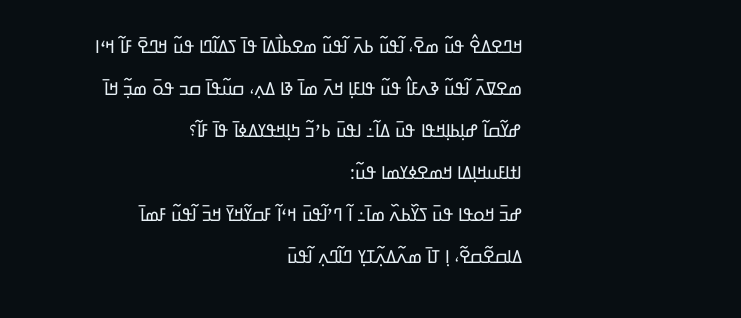ߞߣߐߡߐ߮ ߟߎ߬ ߘߐ߫، ߊ߬ߟߎ߬ ߕߍ߫ ߊ߬ߟߎ߬ ߘߐߕߊ߯ߡߊ߫ ߟߊ߫ ߖߡߊ߬ߣߊ ߟߎ߬ ߞߣߐ߫ ߓߊ߬ ߞߵߊ ߘߐߜߍ߫ ߊ߬ߟߎ߬ ߢߍߓߊ߮ ߟߎ߬ ߟߊߓߊ߲ ߞߍ߫ ߘߊ߫ ߢߊ ߡߍ߲، ߛߎ߬ߟߊ߫ ߛߏ ߟߋ߫ ߘߏ߲߬ ߞߊ߫ ߝߌ߬ߛߊ߬ ߝߊ߲ߕߊ߲ߞߟߊ ߟߎ߫ ߡߊ߬߸ ߊߟߎ߫ ߕߴߏ߬ ߤߊ߲ߞߟߌߡߦߊ߫ ߟߊ߫ ߓߊ߬؟
ߊߙߊߓߎߞߊ߲ߡߊ ߞߘߐߦߌߘߊ ߟߎ߬:
ߝߏ߫ ߞߋߟߊ ߟߎ߫ ߖߌ߰ߕߍ߰ ߘߊ߫߸ ߊ߬ ߣߴߊ߬ߟߎ߫ ߞߵߊ߬ ߓߛߌ߬ߞߌ߫ ߞߏ߫ ߊ߬ߟߎ߬ ߓߘߊ߫ ߡߊߛߐ߬ߛߐ߬، ߊ߲ ߠߊ߫ ߘߍ߬ߡߍ߲߬ߠߌ߲ ߣߊ߬ߣߍ߲ ߊ߬ߟߎ߫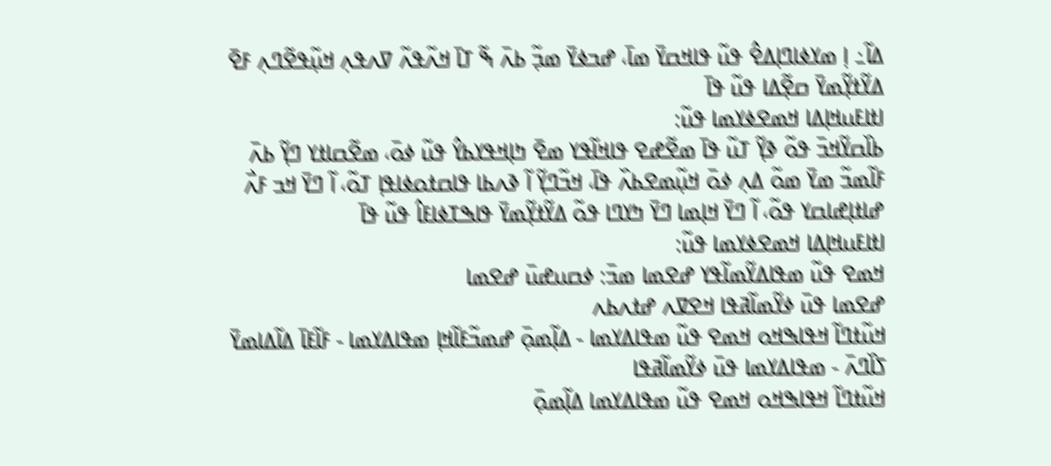ߡߊ߬߸ ߊ߲ ߘߌߦߊߣߊ߲ߡߐ߮ ߟߎ߬ ߟߊߞߛߌ߫ ߘߊ߫، ߝߏߦߌ߫ ߘߏ߲߬ ߕߍ߫ ߒ߬ ߠߊ߫ ߞߍ߬ߟߍ߬ ߜߍߟߍ߲ ߞߎ߲߬ߟߐ߬ߣߍ߲ ߓߐ߫ ߡߌ߬ߙߌ߲߬ߘߌ߫ ߛߐ߲߬ߡߊ ߟߎ߬ ߟߊ߫
ߊߙߊߓߎߞߊ߲ߡߊ ߞߘߐߦߌߘߊ ߟߎ߬:
ߕߊ߰ߛߌ߬ߞߏ߫ ߟߋ߬ ߢߌ߲߬ ߠߎ߬ ߟߊ߫ ߘߐ߬ߝߐ ߟߊߞߊ߬ߟߌ ߘߐ߫ ߤߊ߲ߞߟߌߕߌ߮ ߟߎ߬ ߦߋ߫، ߘߐ߬ߛߊߙߌ ߣߌ߲߬ ߕߍ߫ ߓߊ߬ߘߏ߬ ߘߌ߫ ߘߋ߬ ߡߍ߲ ߦߋ߫ ߞߎ߲߬ߘߐߕߍ߰ ߟߊ߫، ߞߏ߬ߣߌ߲߬ ߊ߬ ߢߍߕߊ ߟߊߛߙߋߦߊߟߊ߲ ߠߋ߬، ߊ߬ ߣߌ߫ ߞߏ ߓߍ߯ ߝߊߙߊ߲ߝߊߛߌ ߟߋ߬، ߊ߬ ߣߌ߫ ߞߊ߲ߘߊ ߣߌ߫ ߤߌߣߊ ߟߋ߬ ߡߌ߬ߙߌ߲߬ߘߌ߫ ߟߊߒߠߦߊߓߊ߮ ߟߎ߬ ߟߊ߫
ߊߙߊߓߎߞߊ߲ߡߊ ߞߘߐߦߌߘߊ ߟߎ߬:
ߞߘߐ ߟߎ߬ ߘߟߊߡߌ߬ߘߊ߬ߟߌ ߝߐߘߊ ߘߏ߫: ߦߛߎߝߎ߫ ߝߐߘߊ
ߝߐߘߊ ߟߎ߫ ߦߌ߬ߘߊ߬ߥߟߊ ߞߐߜߍ ߝߙߍߕߍ
ߞߎ߬ߙߣߊ߬ ߞߟߊߒߞߋ ߞߘߐ ߟߎ߬ ߘߟߊߡߌߘߊ - ߡߊ߲߬ߘߋ߲߫ ߝߘߏ߬ߓߊ߬ߞߊ߲ ߘߟߊߡߌߘߊ - ߓߊ߬ߓߊ߫ ߡߊ߬ߡߊߘߌ߫ ߖߊ߰ߣߍ߫ - ߘߟߊߡߌߘߊ ߟߎ߫ ߦߌ߬ߘߊ߬ߥߟߊ
ߞߎ߬ߙߣߊ߬ ߞߟߊߒߞߋ ߞߘߐ ߟߎ߬ ߘߟߊߡߌߘߊ ߡߊ߲߬ߘߋ߲߫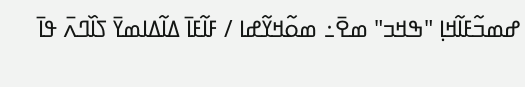ߝߘߏ߬ߓߊ߬ߞߊ߲ "ߒߞߏ" ߘߐ߫߸ ߘߋ߬ߞߌ߬ߝߊ / ߓߊ߬ߓߊ߫ ߡߊ߬ߡߊߘߌ߫ ߖߊ߰ߣߍ߫ ߟߊ߫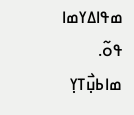ߘߟߊߡߌߘߊ ߟߋ߬.
ߘߊߕߎ߲߯ߠߌ߲